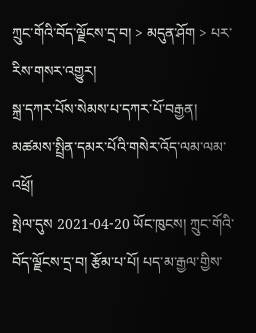ཀྲུང་གོའི་བོད་ལྗོངས་དྲ་བ། > མདུན་ཤོག > པར་རིས་གསར་འགྱུར།
སྐྲ་དཀར་པོས་སེམས་པ་དཀར་པོ་བརྒྱན། མཚམས་སྤྲིན་དམར་པོའི་གསེར་འོད་ལམ་ལམ་འཕྲོ།
སྤེལ་དུས 2021-04-20 ཡོང་ཁུངས། ཀྲུང་གོའི་བོད་ལྗོངས་དྲ་བ། རྩོམ་པ་པོ། པད་མ་རྒྱལ་གྱིས་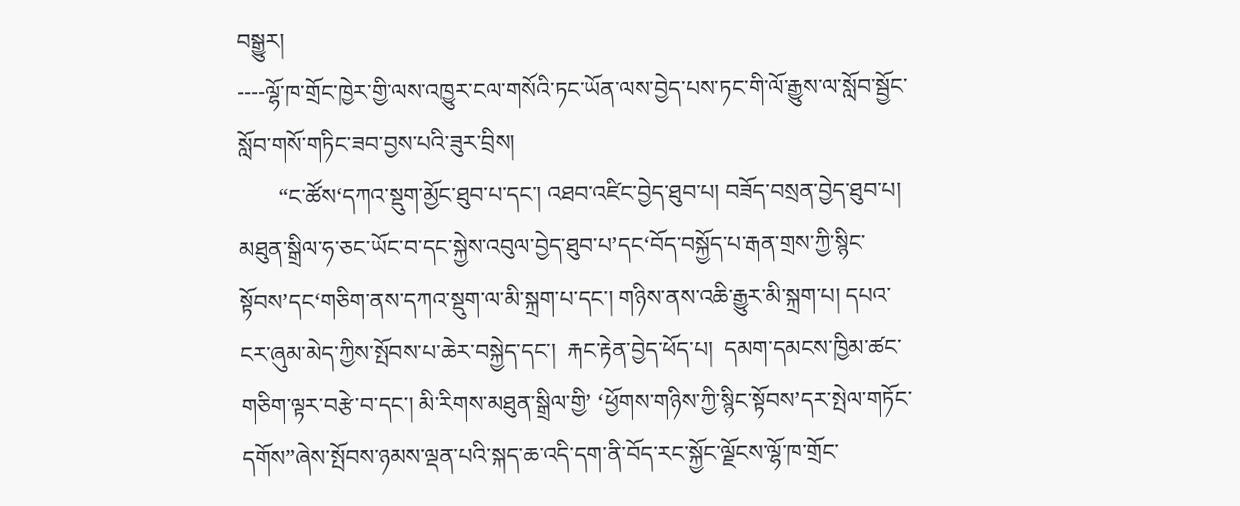བསྒྱུར།
----ལྷོ་ཁ་གྲོང་ཁྱེར་གྱི་ལས་འཁྱུར་ངལ་གསོའི་ཏང་ཡོན་ལས་བྱེད་པས་ཏང་གི་ལོ་རྒྱུས་ལ་སློབ་སྦྱོང་སློབ་གསོ་གཏིང་ཟབ་བྱས་པའི་ཟུར་བྲིས།
       “ང་ཚོས‘དཀའ་སྡུག་མྱོང་ཐུབ་པ་དང་། འཐབ་འཛིང་བྱེད་ཐུབ་པ། བཟོད་བསྲན་བྱེད་ཐུབ་པ། མཐུན་སྒྲིལ་ཧ་ཅང་ཡོང་བ་དང་སྐྱེས་འབུལ་བྱེད་ཐུབ་པ’དང‘བོད་བསྐྱོད་པ་རྒན་གྲས་ཀྱི་སྙིང་སྟོབས’དང‘གཅིག་ནས་དཀའ་སྡུག་ལ་མི་སྐྲག་པ་དང་། གཉིས་ནས་འཆི་རྒྱུར་མི་སྐྲག་པ། དཔའ་ངར་ཞུམ་མེད་ཀྱིས་སྤོབས་པ་ཆེར་བསྐྱེད་དང་།  རྐང་རྟེན་བྱེད་ཕོད་པ།  དམག་དམངས་ཁྱིམ་ཚང་གཅིག་ལྟར་བརྩེ་བ་དང་། མི་རིགས་མཐུན་སྒྲིལ་གྱི’ ‘ཕྱོགས་གཉིས་ཀྱི་སྙིང་སྟོབས’དར་སྤེལ་གཏོང་དགོས”ཞེས་སྤོབས་ཉམས་ལྡན་པའི་སྐད་ཆ་འདི་དག་ནི་བོད་རང་སྐྱོང་ལྗོངས་ལྷོ་ཁ་གྲོང་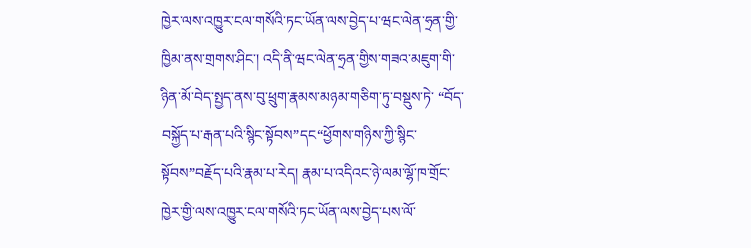ཁྱེར་ལས་འཁྱུར་ངལ་གསོའི་ཏང་ཡོན་ལས་བྱེད་པ་ཝང་ལེན་ཧྲན་གྱི་ཁྱིམ་ནས་གྲགས་ཤིང་། འདི་ནི་ཝང་ལེན་ཧྲན་གྱིས་གཟའ་མཇུག་གི་ཉིན་མོ་བེད་སྤྱད་ནས་བུ་ཕྲུག་རྣམས་མཉམ་གཅིག་ཏུ་བསྡུས་ཏེ་ “བོད་བསྐྱོད་པ་རྒན་པའི་སྙིང་སྟོབས”དང“ཕྱོགས་གཉིས་ཀྱི་སྙིང་སྟོབས”བརྗོད་པའི་རྣམ་པ་རེད། རྣམ་པ་འདིའང་ཉེ་ལམ་ལྷོ་ཁ་གྲོང་ཁྱེར་གྱི་ལས་འཁྱུར་ངལ་གསོའི་ཏང་ཡོན་ལས་བྱེད་པས་ལོ་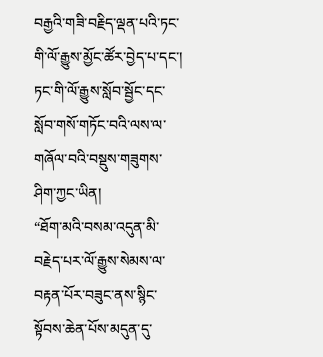བརྒྱའི་གཟི་བརྗིད་ལྡན་པའི་ཏང་གི་ལོ་རྒྱུས་མྱོང་ཚོར་བྱེད་པ་དང་། ཏང་གི་ལོ་རྒྱུས་སློབ་སྦྱོང་དང་སློབ་གསོ་གཏོང་བའི་ལས་ལ་གཞོལ་བའི་བསྡུས་གཟུགས་ཤིག་ཀྱང་ཡིན།
“ཐོག་མའི་བསམ་འདུན་མི་བརྗེད་པར་ལོ་རྒྱུས་སེམས་ལ་བརྟན་པོར་བཟུང་ནས་སྙིང་སྟོབས་ཆེན་པོས་མདུན་དུ་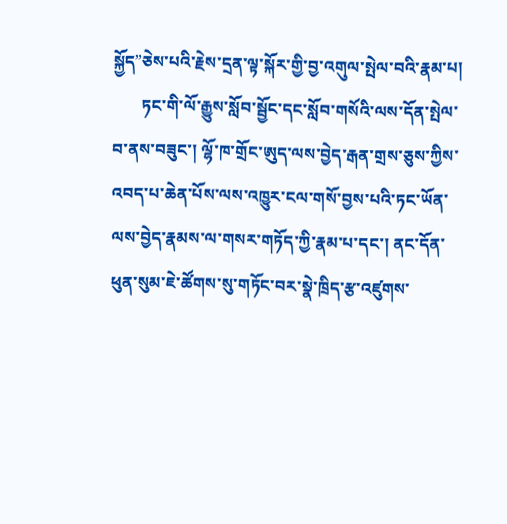སྐྱོད”ཅེས་པའི་རྗེས་དྲན་ལྟ་སྐོར་གྱི་བྱ་འགུལ་སྤེལ་བའི་རྣམ་པ།
       ཏང་གི་ལོ་རྒྱུས་སློབ་སྦྱོང་དང་སློབ་གསོའི་ལས་དོན་སྤེལ་བ་ནས་བཟུང་། ལྷོ་ཁ་གྲོང་ཨུད་ལས་བྱེད་རྒན་གྲས་ཅུས་ཀྱིས་འབད་པ་ཆེན་པོས་ལས་འཁྱུར་ངལ་གསོ་བྱས་པའི་ཏང་ཡོན་ལས་བྱེད་རྣམས་ལ་གསར་གཏོད་ཀྱི་རྣམ་པ་དང་། ནང་དོན་ཕུན་སུམ་ཇེ་ཚོགས་སུ་གཏོང་བར་སྣེ་ཁྲིད་རྩ་འཛུགས་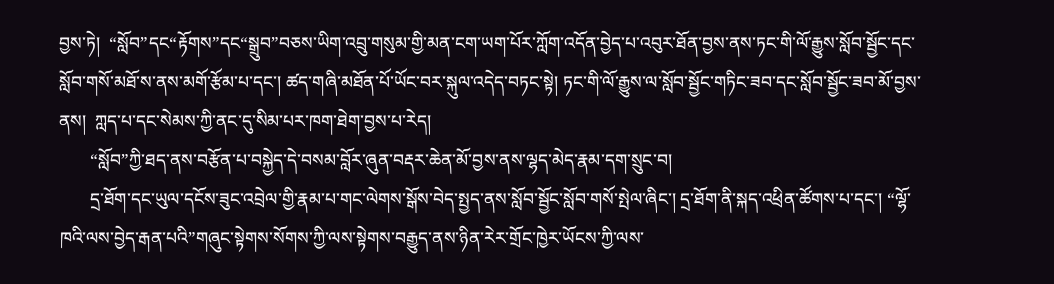བྱས་ཏེ།  “སློབ”དང“རྟོགས”དང“སྒྲུབ”བཅས་ཡིག་འབྲུ་གསུམ་གྱི་མན་ངག་ཡག་པོར་ཀློག་འདོན་བྱེད་པ་འབུར་ཐོན་བྱས་ནས་ཏང་གི་ལོ་རྒྱུས་སློབ་སྦྱོང་དང་སློབ་གསོ་མཐོ་ས་ནས་མགོ་རྩོམ་པ་དང་། ཚད་གཞི་མཐོན་པོ་ཡོང་བར་སྐུལ་འདེད་བཏང་སྟེ། ཏང་གི་ལོ་རྒྱུས་ལ་སློབ་སྦྱོང་གཏིང་ཟབ་དང་སློབ་སྦྱོང་ཟབ་མོ་བྱས་ནས།  ཀླད་པ་དང་སེམས་ཀྱི་ནང་དུ་སིམ་པར་ཁག་ཐེག་བྱས་པ་རེད།
       “སློབ”ཀྱི་ཐད་ནས་བརྩོན་པ་བསྐྱེད་དེ་བསམ་བློར་ཞུན་བརྡར་ཆེན་མོ་བྱས་ནས་ལྷད་མེད་རྣམ་དག་སྲུང་བ།
       དྲ་ཐོག་དང་ཡུལ་དངོས་ཟུང་འབྲེལ་གྱི་རྣམ་པ་གང་ལེགས་སྒོས་བེད་སྤྱད་ནས་སློབ་སྦྱོང་སློབ་གསོ་སྤེལ་ཞིང་། དྲ་ཐོག་ནི་སྐད་འཕྲིན་ཚོགས་པ་དང་། “ལྷོ་ཁའི་ལས་བྱེད་རྒན་པའི”གཞུང་སྟེགས་སོགས་ཀྱི་ལས་སྟེགས་བརྒྱུད་ནས་ཉིན་རེར་གྲོང་ཁྱེར་ཡོངས་ཀྱི་ལས་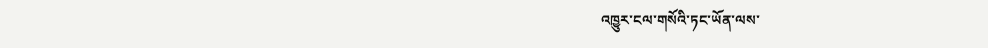འཁྱུར་ངལ་གསོའི་ཏང་ཡོན་ལས་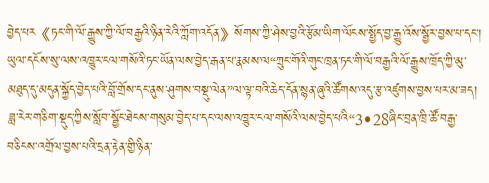བྱེད་པར《ཏང་གི་ལོ་རྒྱུས་ཀྱི་ལོ་བརྒྱའི་ཉིན་རེའི་ཀློག་འདོན》སོགས་ཀྱི་ཤེས་བྱའི་རྩོམ་ཡིག་ལོངས་སྤྱོད་བྱ་རྒྱུ་འོས་སྦྱོར་བྱས་པ་དང་། ཡུལ་དངོས་སུ་ལས་འཁྱུར་ངལ་གསོའི་ཏང་ཡོན་ལས་བྱེད་རྒན་པ་རྣམས་ལ“ཀྲུང་གོའི་གུང་ཁྲན་ཏང་གི་ལོ་བརྒྱའི་ལོ་རྒྱུས་ཁྲོད་ཀྱི་མུ་མཐུད་དུ་མདུན་སྐྱོད་བྱེད་པའི་བློ་གྲོས་དང་ནུས་ཤུགས་བསྡུ་ལེན”ལ་ལྟ་བའི་ཆེད་དོན་སྙན་ཞུའི་ཚོགས་འདུ་རྩ་འཛུགས་བྱས་པར་མ་ཟད། ཟླ་རེར་གཅིག་སྡུད་ཀྱིས་སློབ་སྦྱོང་ཐེངས་གསུམ་བྱེད་པ་དང་ལས་འཁྱུར་ངལ་གསོའི་ལས་བྱེད་པའི“3•28ཞིང་བྲན་ཁྲི་ཚོ་བརྒྱ་བཅིངས་འགྲོལ་བྱས་པའི་དྲན་རྟེན་གྱི་ཉིན་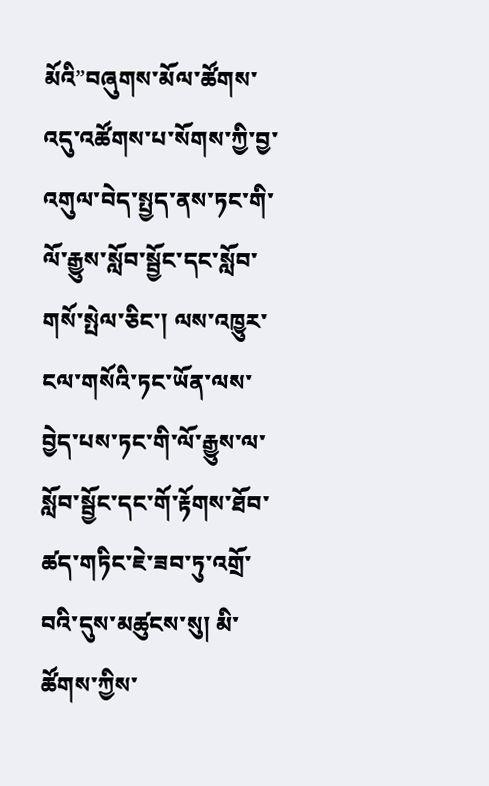མོའི”བཞུགས་མོལ་ཚོགས་འདུ་འཚོགས་པ་སོགས་ཀྱི་བྱ་འགུལ་བེད་སྤྱད་ནས་ཏང་གི་ལོ་རྒྱུས་སློབ་སྦྱོང་དང་སློབ་གསོ་སྤེལ་ཅིང་། ལས་འཁྱུར་ངལ་གསོའི་ཏང་ཡོན་ལས་བྱེད་པས་ཏང་གི་ལོ་རྒྱུས་ལ་སློབ་སྦྱོང་དང་གོ་རྟོགས་ཐོབ་ཚད་གཏིང་ཇེ་ཟབ་ཏུ་འགྲོ་བའི་དུས་མཚུངས་སུ། མི་ཚོགས་ཀྱིས་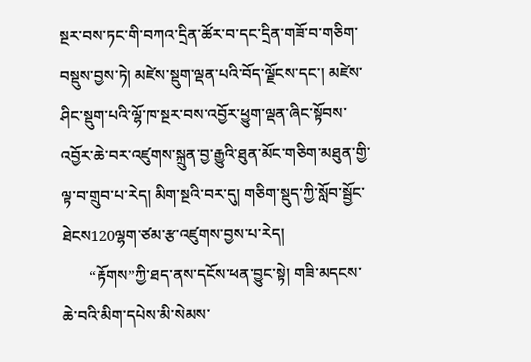སྔར་བས་ཏང་གི་བཀའ་དྲིན་ཚོར་བ་དང་དྲིན་གཟོ་བ་གཅིག་བསྡུས་བྱས་ཏེ། མཛེས་སྡུག་ལྡན་པའི་བོད་ལྗོངས་དང་། མཛེས་ཤིང་སྡུག་པའི་ལྷོ་ཁ་སྔར་བས་འབྱོར་ཕྱུག་ལྡན་ཞིང་སྟོབས་འབྱོར་ཆེ་བར་འཛུགས་སྐྲུན་བྱ་རྒྱུའི་ཐུན་མོང་གཅིག་མཐུན་གྱི་ལྟ་བ་གྲུབ་པ་རེད། མིག་སྔའི་བར་དུ། གཅིག་སྡུད་ཀྱི་སློབ་སྦྱོང་ཐེངས120ལྷག་ཙམ་རྩ་འཛུགས་བྱས་པ་རེད།
       “རྟོགས”ཀྱི་ཐད་ནས་དངོས་ཕན་བྱུང་སྟེ། གཟི་མདངས་ཆེ་བའི་མིག་དཔེས་མི་སེམས་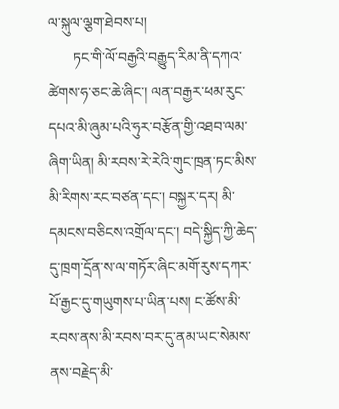ལ་སྐུལ་ལྕག་ཐེབས་པ།
       ཏང་གི་ལོ་བརྒྱའི་བརྒྱུད་རིམ་ནི་དཀའ་ཚེགས་ཧ་ཅང་ཆེ་ཞིང་། ལན་བརྒྱར་ཕམ་རུང་དཔའ་མི་ཞུམ་པའི་ཧུར་བརྩོན་གྱི་འཐབ་ལམ་ཞིག་ཡིན། མི་རབས་རེ་རེའི་གུང་ཁྲན་ཏང་མིས་མི་རིགས་རང་བཙན་དང་། བསྐྱར་དར། མི་དམངས་བཅིངས་འགྲོལ་དང་། བདེ་སྐྱིད་ཀྱི་ཆེད་དུ་ཁྲག་དྲོན་ས་ལ་གཏོར་ཞིང་མགོ་རུས་དཀར་པོ་རྒྱང་དུ་གཡུགས་པ་ཡིན་པས། ང་ཚོས་མི་རབས་ནས་མི་རབས་བར་དུ་ནམ་ཡང་སེམས་ནས་བརྗེད་མི་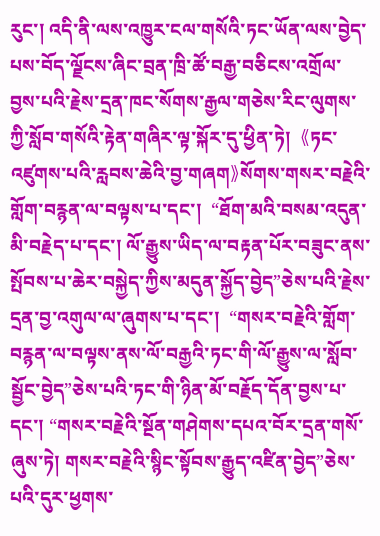རུང་། འདི་ནི་ལས་འཁྱུར་ངལ་གསོའི་ཏང་ཡོན་ལས་བྱེད་པས་བོད་ལྗོངས་ཞིང་བྲན་ཁྲི་ཚོ་བརྒྱ་བཅིངས་འགྲོལ་བྱས་པའི་རྗེས་དྲན་ཁང་སོགས་རྒྱལ་གཅེས་རིང་ལུགས་ཀྱི་སློབ་གསོའི་རྟེན་གཞིར་ལྟ་སྐོར་དུ་ཕྱིན་ཏེ།  《ཏང་འཛུགས་པའི་རླབས་ཆེའི་བྱ་གཞག》སོགས་གསར་བརྗེའི་གློག་བརྙན་ལ་བལྟས་པ་དང་།  “ཐོག་མའི་བསམ་འདུན་མི་བརྗེད་པ་དང་། ལོ་རྒྱུས་ཡིད་ལ་བརྟན་པོར་བཟུང་ནས་སྤོབས་པ་ཆེར་བསྐྱེད་ཀྱིས་མདུན་སྐྱོད་བྱེད”ཅེས་པའི་རྗེས་དྲན་བྱ་འགུལ་ལ་ཞུགས་པ་དང་།  “གསར་བརྗེའི་གློག་བརྙན་ལ་བལྟས་ནས་ལོ་བརྒྱའི་ཏང་གི་ལོ་རྒྱུས་ལ་སློབ་སྦྱོང་བྱེད”ཅེས་པའི་ཏང་གི་ཉིན་མོ་བརྗོད་དོན་བྱས་པ་དང་། “གསར་བརྗེའི་སྔོན་གཤེགས་དཔའ་བོར་དྲན་གསོ་ཞུས་ཏེ། གསར་བརྗེའི་སྙིང་སྟོབས་རྒྱུད་འཛིན་བྱེད”ཅེས་པའི་དུར་ཕྱགས་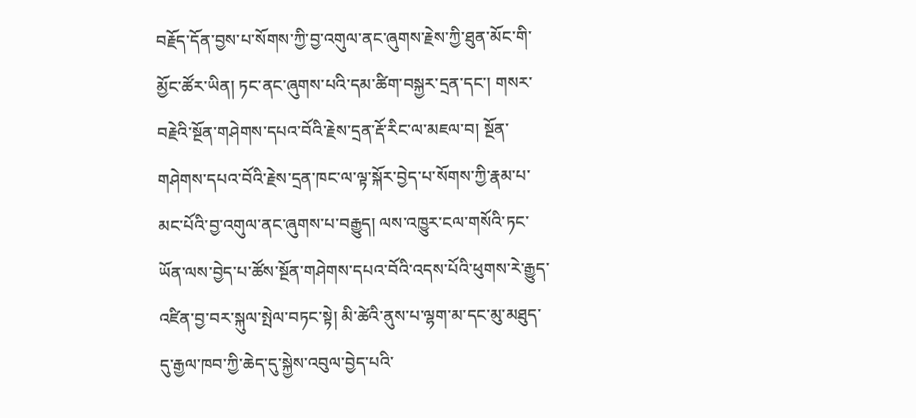བརྗོད་དོན་བྱས་པ་སོགས་ཀྱི་བྱ་འགུལ་ནང་ཞུགས་རྗེས་ཀྱི་ཐུན་མོང་གི་མྱོང་ཚོར་ཡིན། ཏང་ནང་ཞུགས་པའི་དམ་ཚིག་བསྐྱར་དྲན་དང་། གསར་བརྗེའི་སྔོན་གཤེགས་དཔའ་བོའི་རྗེས་དྲན་རྡོ་རིང་ལ་མཇལ་བ། སྔོན་གཤེགས་དཔའ་བོའི་རྗེས་དྲན་ཁང་ལ་ལྟ་སྐོར་བྱེད་པ་སོགས་ཀྱི་རྣམ་པ་མང་པོའི་བྱ་འགུལ་ནང་ཞུགས་པ་བརྒྱུད། ལས་འཁྱུར་ངལ་གསོའི་ཏང་ཡོན་ལས་བྱེད་པ་ཚོས་སྔོན་གཤེགས་དཔའ་བོའི་འདས་པོའི་ཕུགས་རེ་རྒྱུད་འཛིན་བྱ་བར་སྐུལ་སྤེལ་བཏང་སྟེ། མི་ཚེའི་ནུས་པ་ལྷག་མ་དང་མུ་མཐུད་དུ་རྒྱལ་ཁབ་ཀྱི་ཆེད་དུ་སྐྱེས་འབུལ་བྱེད་པའི་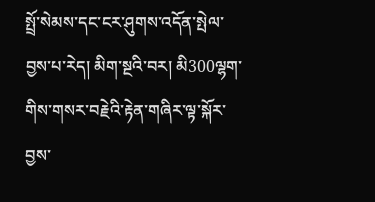སྤྲོ་སེམས་དང་ངར་ཤུགས་འདོན་སྤེལ་བྱས་པ་རེད། མིག་སྔའི་བར། མི300ལྷག་གིས་གསར་བརྗེའི་རྟེན་གཞིར་ལྟ་སྐོར་བྱས་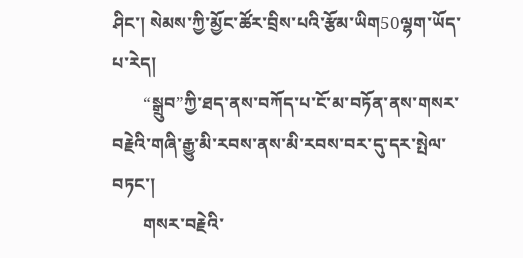ཤིང་། སེམས་ཀྱི་མྱོང་ཚོར་བྲིས་པའི་རྩོམ་ཡིག50ལྷག་ཡོད་པ་རེད།
       “སྒྲུབ”ཀྱི་ཐད་ནས་བཀོད་པ་ངོ་མ་བཏོན་ནས་གསར་བརྗེའི་གཞི་རྒྱུ་མི་རབས་ནས་མི་རབས་བར་དུ་དར་སྤེལ་བཏང་།
       གསར་བརྗེའི་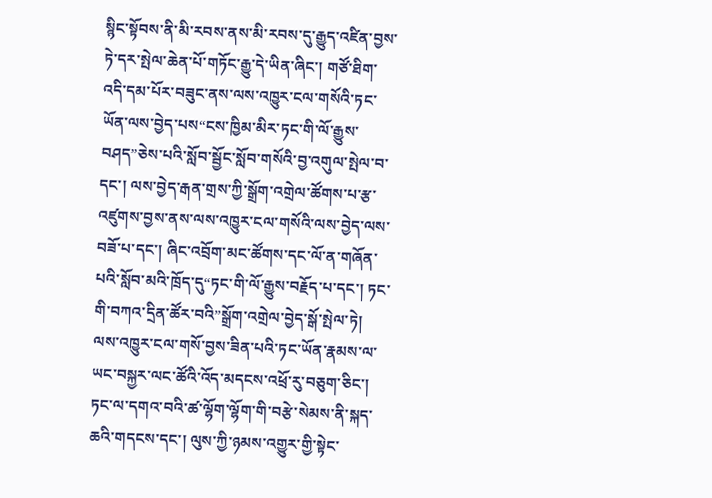སྙིང་སྟོབས་ནི་མི་རབས་ནས་མི་རབས་དུ་རྒྱུད་འཛིན་བྱས་ཏེ་དར་སྤེལ་ཆེན་པོ་གཏོང་རྒྱུ་དེ་ཡིན་ཞིང་། གཙོ་ཐིག་འདི་དམ་པོར་བཟུང་ནས་ལས་འཁྱུར་ངལ་གསོའི་ཏང་ཡོན་ལས་བྱེད་པས“ངས་ཁྱིམ་མིར་ཏང་གི་ལོ་རྒྱུས་བཤད”ཅེས་པའི་སློབ་སྦྱོང་སློབ་གསོའི་བྱ་འགུལ་སྤེལ་བ་དང་། ལས་བྱེད་རྒན་གྲས་ཀྱི་སྒྲོག་འགྲེལ་ཚོགས་པ་རྩ་འཛུགས་བྱས་ནས་ལས་འཁྱུར་ངལ་གསོའི་ལས་བྱེད་ལས་བཟོ་པ་དང་། ཞིང་འབྲོག་མང་ཚོགས་དང་ལོ་ན་གཞོན་པའི་སློབ་མའི་ཁྲོད་དུ“ཏང་གི་ལོ་རྒྱུས་བརྗོད་པ་དང་། ཏང་གི་བཀའ་དྲིན་ཚོར་བའི”སྒྲོག་འགྲེལ་བྱེད་སྒོ་སྤེལ་ཏེ། ལས་འཁྱུར་ངལ་གསོ་བྱས་ཟིན་པའི་ཏང་ཡོན་རྣམས་ལ་ཡང་བསྐྱར་ལང་ཚོའི་འོད་མདངས་འཕྲོ་རུ་བཅུག་ཅིང་།  ཏང་ལ་དགའ་བའི་ཚ་ལྷོག་ལྷོག་གི་བརྩེ་སེམས་ནི་སྐད་ཆའི་གདངས་དང་། ལུས་ཀྱི་ཉམས་འགྱུར་གྱི་སྟེང་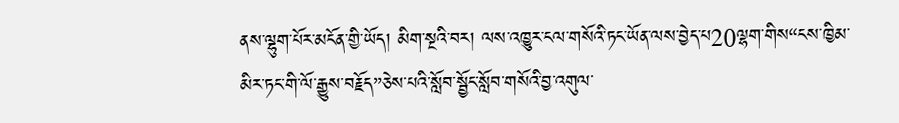ནས་ལྷུག་པོར་མངོན་གྱི་ཡོད། མིག་སྔའི་བར། ལས་འཁྱུར་ངལ་གསོའི་ཏང་ཡོན་ལས་བྱེད་པ20ལྷག་གིས“ངས་ཁྱིམ་མིར་ཏང་གི་ལོ་རྒྱུས་བརྗོད”ཅེས་པའི་སློབ་སྦྱོང་སློབ་གསོའི་བྱ་འགུལ་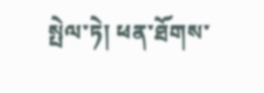སྤེལ་ཏེ། ཕན་ཐོགས་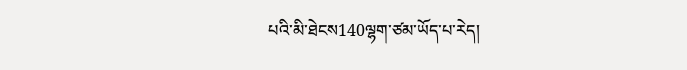པའི་མི་ཐེངས140ལྷག་ཙམ་ཡོད་པ་རེད།